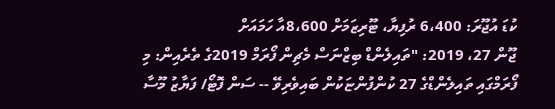ކުޑަ އުޖޫރަ: 6،400 ރުފިޔާ، ޓޫރިޒަމަށް 8،600އާ ހަމައަށް
ޖޫން 27، 2019: "ތައިލެންޑް ބިޒްނަސް މެޗިން ފޯރަމް 2019ގެ ތެރެއިން: މި ފޯރަމްގައި ތައިލެންޑްގެ 27 ކުންފުންޏަކުން ބައިވެރިވޭ -- ސަން ފޮޓޯ/ ފަޔާޒު މޫސާ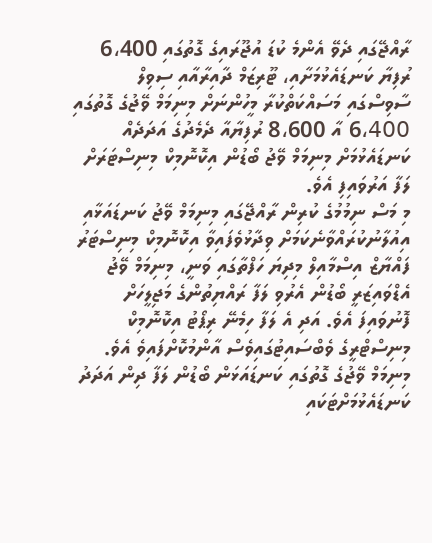ރާއްޖޭގައި ދެވޭ އެންމެ ކުޑަ އުޖޫރައިގެ ގޮތުގައި 6،400 ރުފިޔާ ކަނޑައެޅުމަށާއި، ޓޫރިޒަމް ދާއިރާއާއި ސިވިލް ސާވިސްގައި މަސައްކަތްކުރާ މީހުންނަށް މިނިމަމް ވޭޖުގެ ގޮތުގައި 6،400 އާ 8،600 ރުފިޔާއާ ދެމެދުގެ އަދަދެއް ކަނޑައެޅުމަށް މިނިމަމް ވޭޖު ބޯޑުން އިކޮނޮމިކް މިނިސްޓަރަށް ލަފާ އަރުވައިފި އެވެ.
މި މަސް ނިމުމުގެ ކުރިން ރާއްޖޭގައި މިނިމަމް ވޭޖު ކަނޑައަޅާއި އިއުލާނުކުރައްވާނެކަމަށް ވިދާޅުވެފައިވާ އިކޮނޮމިކް މިނިސްޓަރު ފައްޔާޒް އިސްމާއިލް މިދިޔަ ހަފްތާގައި ވަނީ، މިނިމަމް ވޭޖު އެޑްވައިޒަރީ ބޯޑުން އެރުވި ލަފާ ރައްޔިތުންގެ މަޖިލީހަށް ފޮނުވައިފަ އެވެ. އަދި އެ ލަފާ ހިމެނޭ ރިޕޯޓު އިކޮނޮމިކް މިނިސްޓްރީގެ ވެބްސައިޓުގައިވެސް އާންމުކޮށްފައިވެ އެވެ.
މިނިމަމް ވޭޖުގެ ގޮތުގައި ކަނޑައަޅަން ބޯޑުން ލަފާ ދިން އަދަދު ކަނޑައެޅުމަށްޓަކައި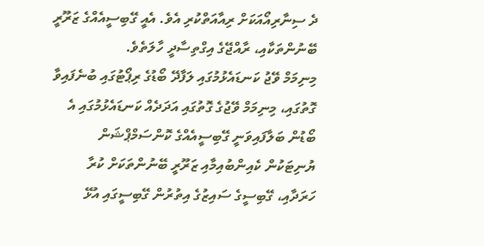ދެ ސިނާރިއޯއަކަށް ރިއާއަތްކުރި އެވެ. އެއީ ގޭބިސީއެއްގެ ޒަރޫރީ ބޭނުންތަކާއި، ރާއްޖޭގެ އިގްތިސާދީ ހާލަތެވެ.
މިނިމަމް ވޭޖު ކަނޑައެޅުމުގައި ލަފާދޭ ބޯޑުގެ ރިޕޯޓުގައި ބުނެފައިވާ ގޮތުގައި، މިނިމަމް ވޭޖުގެ ގޮތުގައި އަދަދެއް ކަނޑައެޅުމުގައި އެ ބޯޑުން ބަލާފައިވަނީ ގޭބިސީއެއްގެ ކޮންސަމްޕްޝަން ޔުނިޓަކުން ކެއިންބުއިމާއި ޒަރޫރީ ބޭނުންތަކަށް ކުރާ ހަރަދާއި، ގޭބިސީގެ ސައިޒުގެ އިތުރުން ގޭބިސީގައި އުޅޭ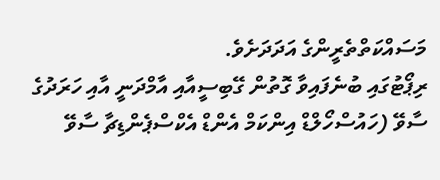މަސައްކަތްތެރީންގެ އަދަދަށެވެ.
ރިޕޯޓުގައި ބުނެފައިވާ ގޮތުން ގޭބިސީއާއި އާމްދަނީ އާއި ހަރަދުގެ ސާވޭ (ހައުސްހޯލްޑް އިންކަމް އެންޑް އެކްސްޕެންޑިޗާ ސާވޭ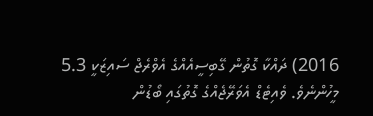2016) ދައްކާ ގޮތުން ގޭބިސީއެއްގެ އެވްރެޖް ސައިޒަކީ 5.3 މީހުންނެވެ. ވެއިޓެޑް އެވަރޭޖެއްގެ ގޮތުގައި ބޯޑުން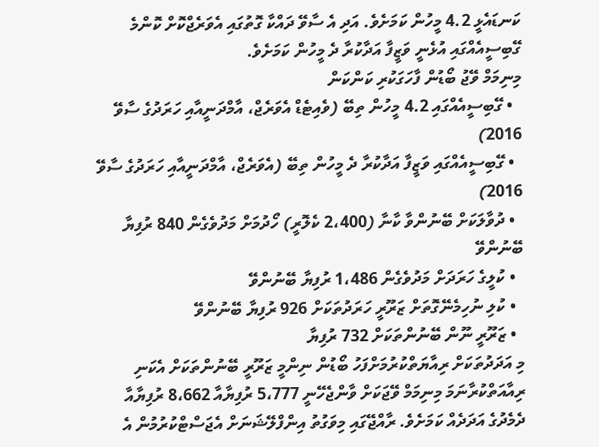ކަނޑައެޅީ 4.2 މީހުން ކަމަށެވެ. އަދި އެ ސާވޭ ދައްކާ ގޮތުގައި އެވަރެޖްކޮށް ކޮންމެ ގޭބިސީއެއްގައި އުޅެނީ ވަޒީފާ އަދާކުރާ ދެ މީހުން ކަމަށެވެ.
މިނިމަމް ވޭޖު ބޯޑުން ފާހަގަކުރި ކަންކަން
  • ގޭބިސީއެއްގައި 4.2 މީހުން ތިބޭ (ވެއިޓެޑް އެވަރެޖް، އާމްދަނީއާއި ހަރަދުގެ ސާވޭ 2016)
  • ގޭބިސީއެއްގައި ވަޒީފާ އަދާކުރާ ދެ މީހުން ތިބޭ (އެވަރެޖް، އާމްދަނީއާއި ހަރަދުގެ ސާވޭ 2016)
  • ދުވާލަކަށް ބޭނުންވާ ކާނާ (2،400 ކެލޮރީ) ހޯދުމަށް މަދުވެގެން 840 ރުފިޔާ ބޭނުންވޭ
  • ކުލީގެ ހަރަދަށް މަދުވެގެން 1،486 ރުފިޔާ ބޭނުންވޭ
  • ކުލި ނުހިމެނޭގޮތަށް ޒަރޫރީ ހަރަދުތަކަށް 926 ރުފިޔާ ބޭނުންވޭ
  • ޒަރޫރީ ނޫން ބޭނުންތަކަށް 732 ރުފިޔާ
މި އަދަދުތަކަށް ރިއާޔަތްކުރުމަށްފަހު ބޯޑުން ނިންމީ ޒަރޫރީ ބޭނުންތަކަށް އެކަނި ރިއާއަތްކުރާނަމަ މިނިމަމް ވޭޖަކަށް ވާންޖެހޭނީ 5،777 ރުފިޔާއާ 8،662 ރުފިޔާއާ ދެމެދުގެ އަދަދެއް ކަމަށެވެ. ރާއްޖޭގައި މިވަގުތު އިންފްލޭޝަނަށް އެޖަސްޓްކުރުމުން އެ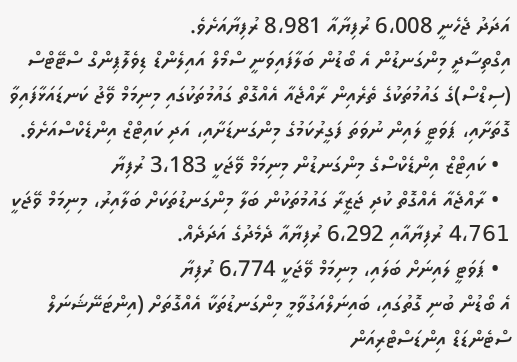އަދަދު ޖެހެނީ 6،008 ރުފިޔާއާ 8،981 ރުފިޔާއަށެވެ.
އިގްތިސާދީ މިންގަނޑުން އެ ބޯޑުން ބަލާފައިވަނީ ސްމޯލް އައިލެންޑް ޑިވެލޮޕިންގް ސްޓޭޓްސް (ސިޑްސް)ގެ ގައުމުތަކުގެ ތެރެއިން ރާއްޖެއާ އެއްގޮތް ގައުމުތަކުގައި މިނިމަމް ވޭޖު ކަނޑައަޅާފައިވާ ގޮތަށާއި، ޕަވަޓީ ލައިން ނުވަތަ ފަގީރުކަމުގެ މިންގަނޑަށާއި، އަދި ކައިޓްޒް އިންޑެކްސްއަށެވެ.
  • ކައިޓްޒް އިންޑެކްސްގެ މިންގަނޑުން މިނިމަމް ވޭޖަކީ 3،183 ރުފިޔާ
  • ރާއްޖެއާ އެއްގޮތް ކުދި ޖަޒީރާ ގައުމުތަކުން ބަލާ މިންގަނޑުތަކަށް ބަލާއިރު، މިނިމަމް ވޭޖަކީ 4،761 ރުފިޔާއާއި 6،292 ރުފިޔާއާ ދެމެދުގެ އަދަދެއް.
  • ޕަވަޓީ ލައިނަށް ބަލައި، މިނިމަމް ވޭޖަކީ 6،774 ރުފިޔާ
އެ ބޯޑުން ބުނި ގޮތުގައި، ބައިނަލްއަގުވާމީ މިންގަނޑުތަކާ އެއްގޮތަށް (އިންޓަނޭޝަނަލް ސްޓެންޑަޑް އިންޑަސްޓްރިއަން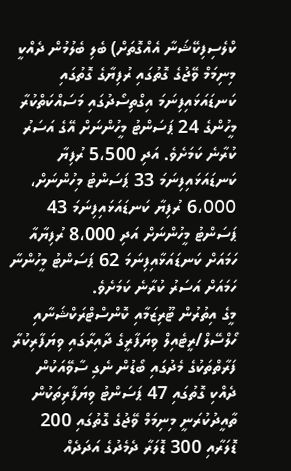ކްލެސިފިކޭޝަނާ އެއްގޮތަށް) ބެލި ބެލުމުން ދެއްކީ މިނިމަމް ވޭޖުގެ ގޮތުގައި ރުފިޔާގެ ގޮތުގައި ކަނޑައަޅައިފިނަމަ އިގްތިސޯދުގައި މަސައްކަތްކުރާ މީހުންގެ 24 ޕަސަންޓު މީހުންނަށް އޭގެ އަސަރު ކުރާނެ ކަމަށެވެ. އަދި 5،500 ރުފިޔާ ކަނޑައަޅައިފިނަމަ 33 ޕަސަންޓު މިހުންނަށް، 6،000 ރުފިޔާ ކަނޑައަޅައިފިނަމަ 43 ޕަސަންޓު މީހުންނަށް އަދި 8،000 ރުފިޔާއާ ހަމައަށް ކަނޑައަޅާއިފިނަމަ 62 ޕަސަންޓު މީހުންނާ ހަމައަށް އަސަރު ކުރާނެ ކަމަށެވެ.
މީގެ އިތުރުން ޓޫރިޒަމާއި ކޮންސްޓްރަކްޝަނާއި ހޯލްސޭލް/ރީޓެއިލް ވިޔަފާރީގެ ދާއިރާގައި ވިޔަފާރިކުރާ ފަރާތްތަކުގެ މެދުގައި ބޯޑުން ނެގި ސާވޭއަކުން ދެއްކި ގޮތުގައި 47 ޕަސަންޓު ވިޔަފާރިތަކުން ތާއީދުކުރަނީ މިނިމަމް ވޭޖުގެ ގޮތުގައި 200 ޑޮލަރާއި 300 ޑޮލަރާ ދެމެދުގެ އަދަދެއް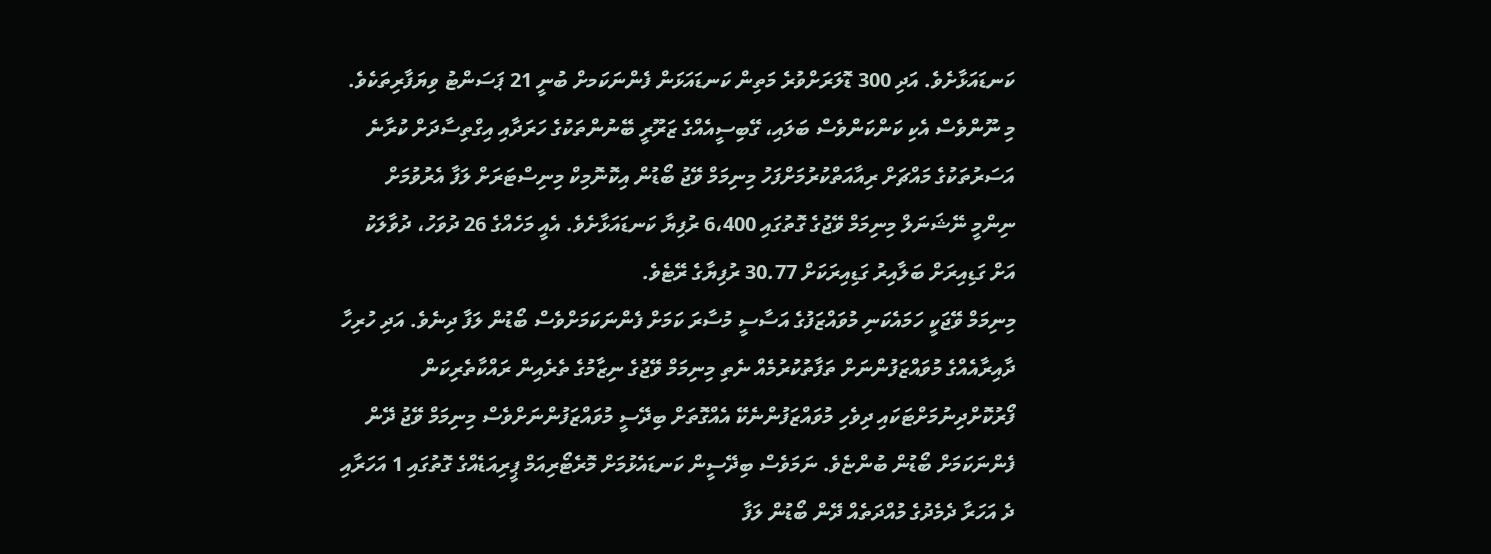ކަނޑައަޅާށެވެ. އަދި 300 ޑޮލަރަށްވުރެ މަތިން ކަނޑައަޅަން ފެންނަކަމށް ބުނީ 21 ޕަސަންޓު ވިޔަފާރިތަކެވެ.
މި ނޫންވެސް އެކި ކަންކަންވެސް ބަލައި، ގޭބިސީއެއްގެ ޒަރޫރީ ބޭނުންތަކުގެ ހަރަދާއި އިގްތިސާދަށް ކުރާނެ އަސަރުތަކުގެ މައްޗަށް ރިއާއަތްކުރުމަށްފަހު މިނިމަމް ވޭޖު ބޯޑުން އިކޮނޮމިކް މިނިސްޓަރަށް ލަފާ އެރުވުމަށް ނިންމީ ނޭޝަނަލް މިނިމަމް ވޭޖުގެ ގޮތުގައި 6،400 ރުފިޔާ ކަނޑައަޅާށެވެ. އެއީ މަހެއްގެ 26 ދުވަހު، ދުވާލަކު އަށް ގަޑިއިރަށް ބަލާއިރު ގަޑިއިރަކަށް 30.77 ރުފިޔާގެ ރޭޓެވެ.
މިނިމަމް ވޭޖަކީ ހަމައެކަނި މުވައްޒަފުގެ އަސާސީ މުސާރަ ކަމަށް ފެންނަކަމަށްވެސް ބޯޑުން ލަފާ ދިނެވެ. އަދި ހުރިހާ ދާއިރާއެއްގެ މުވައްޒަފުންނަށް ތަފާތުކުރުމެއް ނެތި މިނިމަމް ވޭޖުގެ ނިޒާމުގެ ތެރެއިން ރައްކާތެރިކަން ފޯރުކޮށްދިނުމަށްޓަކައި ދިވެހި މުވައްޒަފުންނެކޭ އެއްގޮތަށް ބިދޭސީ މުވައްޒަފުންނަށްވެސް މިނިމަމް ވޭޖު ދޭން ފެންނަކަމަށް ބޯޑުން ބުންޏެވެ. ނަމަވެސް ބިދޭސީން ކަނޑައެޅުމަށް މޮރެޓޯރިއަމް ޕީރިއަޑެއްގެ ގޮތުގައި 1 އަހަރާއި ދެ އަހަރާ ދެމެދުގެ މުއްދަތެއް ދޭން ބޯޑުން ލަފާ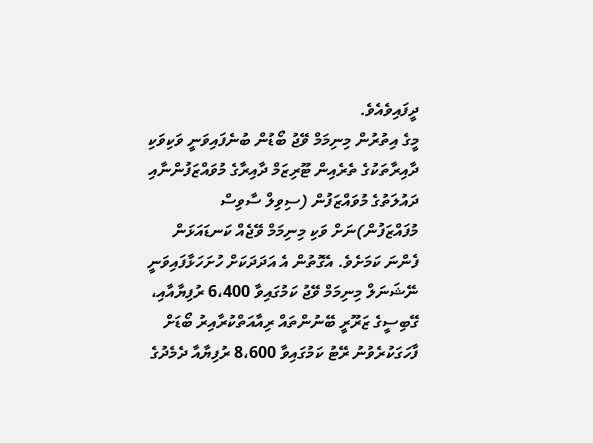ދީފައިވެއެވެ.
މީގެ އިތުރުން މިނިމަމް ވޭޖު ބޯޑުން ބުނެފައިވަނީ ވަކިވަކި ދާއިރާތަކުގެ ތެރެއިން ޓޫރިޒަމް ދާއިރާގެ މުވައްޒަފުންނާއި ދައުލަތުގެ މުވައްޒަފުން (ސިވިލް ސާވިސް މުފައްޒަފުން)ނަށް ވަކި މިނިމަމް ވޭޖެއް ކަނޑައަޅަން ފެންނަ ކަމަށެވެ. އެގޮތުން އެ އަދަދަކަށް ހުށަހަޅާފައިވަނީ ނޭޝަނަލް މިނިމަމް ވޭޖު ކަމުގައިވާ 6،400 ރުފިޔާއާއި، ގޭބިސީގެ ޒަރޫރީ ބޭނުންތައް ރިއާއަތްކުރާއިރު ބޯޑަށް ފާހަގަކުރެވުނު ރޭޓު ކަމުގައިވާ 8،600 ރުފިޔާއާ ދެމެދުގެ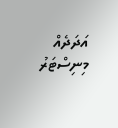އަދަދެއް މިނިސްޓަރު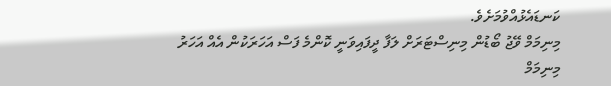ކަނޑައެޅުއްވުމަށެވެ.
މިނިމަމް ވޭޖު ބޯޑުން މިނިސްޓަރަށް ލަފާ ދީފައިވަނީ ކޮންމެ ފަސް އަހަރަކުން އެއް އަހަރު މިނިމަމް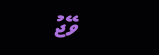ވޭޖު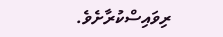ރިވައިސްކުރާށެވެ.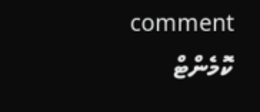comment ކޮމެންޓް